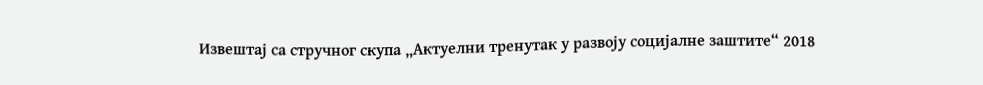Извештај са стручног скупа „Актуелни тренутак у развоју социјалне заштите“ 2018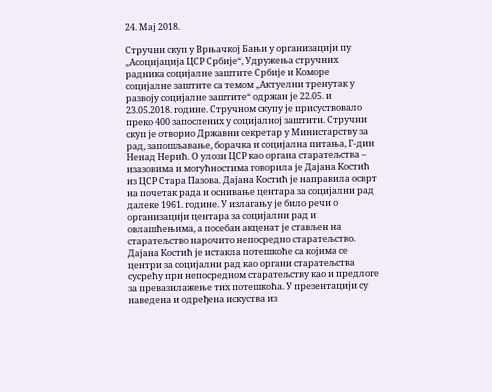24. Мај 2018.

Стручни скуп у Врњачкој Бањи у организацији пу „Асоцијација ЦСР Србије“, Удружења стручних радника социјалне заштите Србије и Коморе социјалне заштите са темом „Актуелни тренутак у развоју социјалне заштите“ одржан је 22.05. и 23.05.2018. године. Стручном скупу је присуствовало преко 400 запослених у социјалној заштити. Стручни скуп је отворио Државни секретар у Министарству за рад, запошљавање, борачка и социјална питања, Г-дин Ненад Нерић. О улози ЦСР као органа старатељства – изазовима и могућностима говорила је Дајана Костић из ЦСР Стара Пазова. Дајана Костић је направила осврт на почетак рада и оснивање центара за социјални рад далеке 1961. године. У излагању је било речи о организацији центара за социјални рад и овлашћењима, а посебан акценат је стављен на старатељство нарочито непосредно старатељство. Дајана Костић је истакла потешкоће са којима се центри за социјални рад као органи старатељства сусрећу при непосредном старатељству као и предлоге за превазилажење тих потешкоћа. У презентацији су наведена и одређена искуства из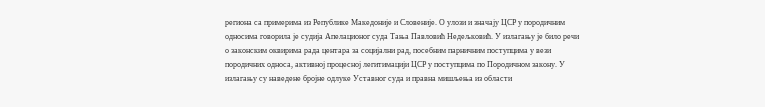региона са примерима из Републике Македоније и Словеније. О улози и значају ЦСР у породичним односима говорила је судија Апелационог суда Тања Павловић Недељковић. У излагању је било речи о законским оквирима рада центара за социјални рад, посебним парничним поступцима у вези породичних односа, активној процесној легитимацији ЦСР у поступцима по Породичном закону. У излагању су наведене бројне одлуке Уставног суда и правна мишљења из области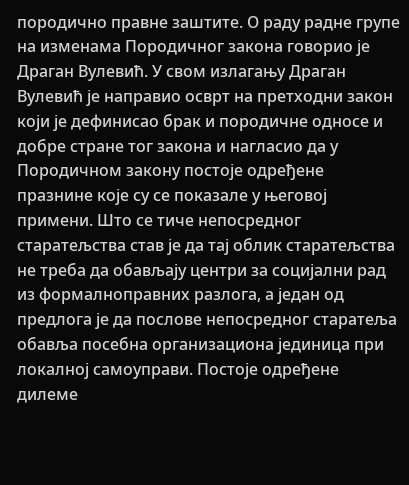породично правне заштите. О раду радне групе на изменама Породичног закона говорио је Драган Вулевић. У свом излагању Драган Вулевић је направио осврт на претходни закон који је дефинисао брак и породичне односе и добре стране тог закона и нагласио да у Породичном закону постоје одређене празнине које су се показале у његовој примени. Што се тиче непосредног старатељства став је да тај облик старатељства не треба да обављају центри за социјални рад из формалноправних разлога, а један од предлога је да послове непосредног старатеља обавља посебна организациона јединица при локалној самоуправи. Постоје одређене дилеме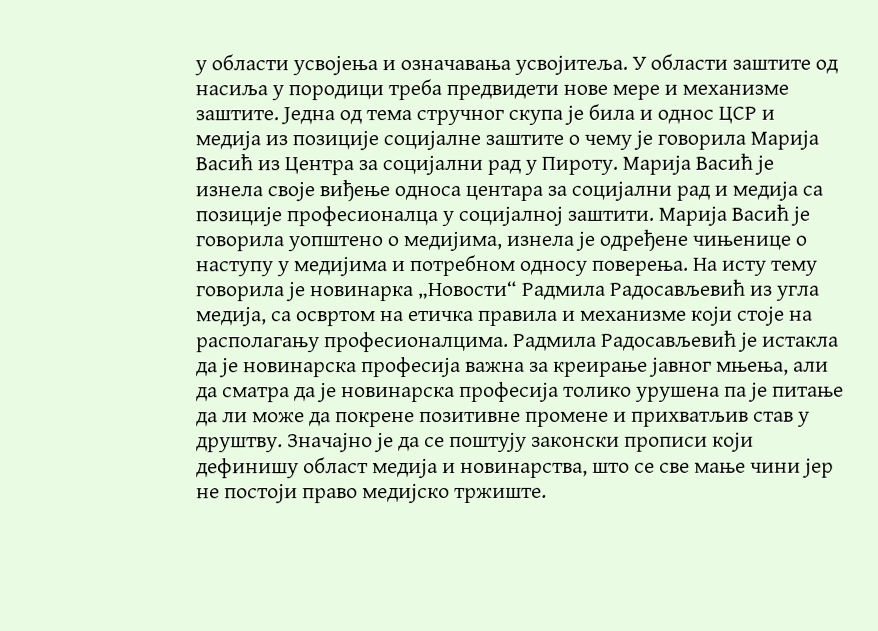у области усвојења и означавања усвојитеља. У области заштите од насиља у породици треба предвидети нове мере и механизме заштите. Једна од тема стручног скупа је била и однос ЦСР и медија из позиције социјалне заштите о чему је говорила Марија Васић из Центра за социјални рад у Пироту. Марија Васић је изнела своје виђење односа центара за социјални рад и медија са позиције професионалца у социјалној заштити. Марија Васић је говорила уопштено о медијима, изнела је одређене чињенице о наступу у медијима и потребном односу поверења. На исту тему говорила је новинарка „Новости“ Радмила Радосављевић из угла медија, са освртом на етичка правила и механизме који стоје на располагању професионалцима. Радмила Радосављевић је истакла да је новинарска професија важна за креирање јавног мњења, али да сматра да је новинарска професија толико урушена па је питање да ли може да покрене позитивне промене и прихватљив став у друштву. Значајно је да се поштују законски прописи који дефинишу област медија и новинарства, што се све мање чини јер не постоји право медијско тржиште.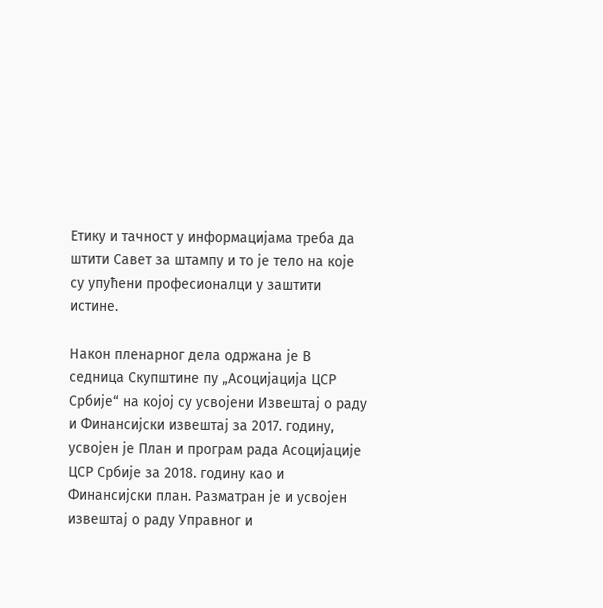Етику и тачност у информацијама треба да штити Савет за штампу и то је тело на које су упућени професионалци у заштити истине.

Након пленарног дела одржана је В седница Скупштине пу „Асоцијација ЦСР Србије“ на којој су усвојени Извештај о раду и Финансијски извештај за 2017. годину, усвојен је План и програм рада Асоцијације ЦСР Србије за 2018. годину као и Финансијски план. Разматран је и усвојен извештај о раду Управног и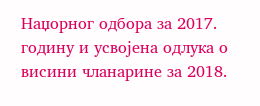Наџорног одбора за 2017. годину и усвојена одлука о висини чланарине за 2018.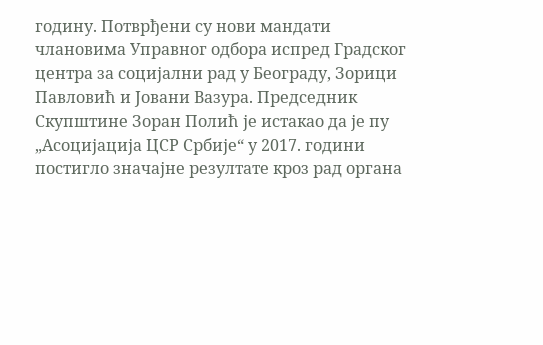годину. Потврђени су нови мандати члановима Управног одбора испред Градског центра за социјални рад у Београду, Зорици Павловић и Јовани Вазура. Председник Скупштине Зоран Полић је истакао да је пу „Асоцијација ЦСР Србије“ у 2017. години постигло значајне резултате кроз рад органа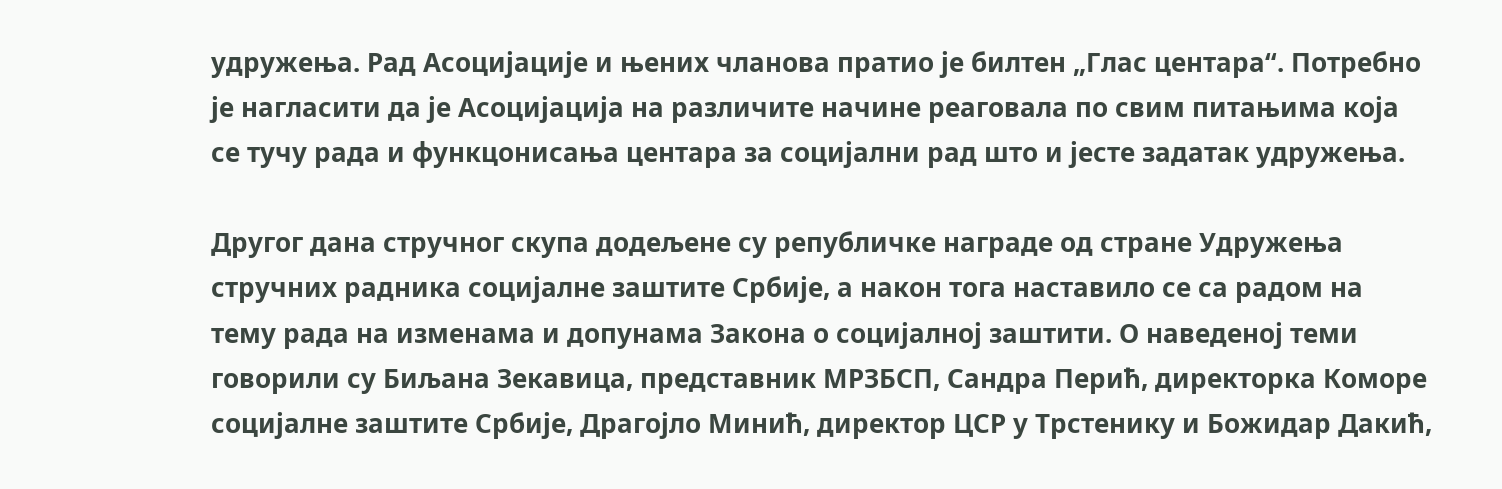удружења. Рад Асоцијације и њених чланова пратио је билтен „Глас центара“. Потребно је нагласити да је Асоцијација на различите начине реаговала по свим питањима која се тучу рада и функцонисања центара за социјални рад што и јесте задатак удружења.

Другог дана стручног скупа додељене су републичке награде од стране Удружења стручних радника социјалне заштите Србије, а након тога наставило се са радом на тему рада на изменама и допунама Закона о социјалној заштити. О наведеној теми говорили су Биљана Зекавица, представник МРЗБСП, Сандра Перић, директорка Коморе социјалне заштите Србије, Драгојло Минић, директор ЦСР у Трстенику и Божидар Дакић,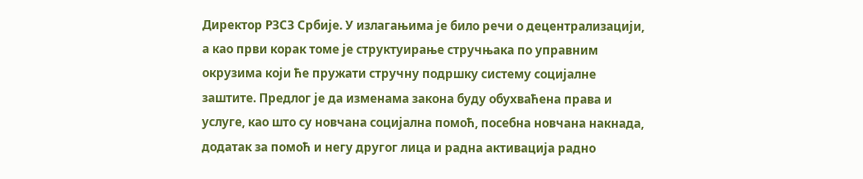Директор РЗСЗ Србије. У излагањима је било речи о децентрализацији, а као први корак томе је структуирање стручњака по управним окрузима који ће пружати стручну подршку систему социјалне заштите. Предлог је да изменама закона буду обухваћена права и услуге, као што су новчана социјална помоћ, посебна новчана накнада, додатак за помоћ и негу другог лица и радна активација радно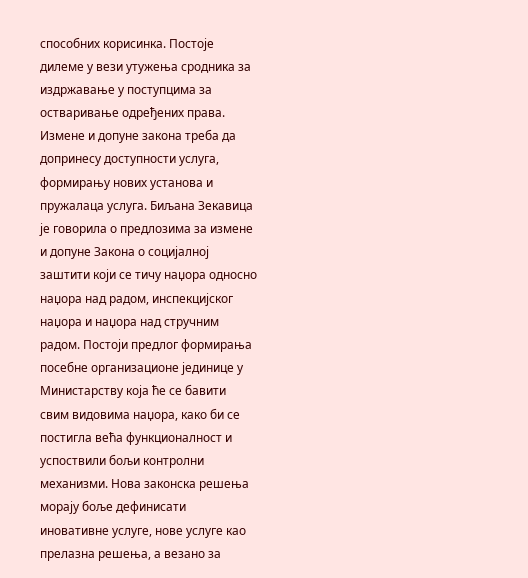способних корисинка. Постоје дилеме у вези утужења сродника за издржавање у поступцима за остваривање одређених права. Измене и допуне закона треба да допринесу доступности услуга, формирању нових установа и пружалаца услуга. Биљана Зекавица је говорила о предлозима за измене и допуне Закона о социјалној заштити који се тичу наџора односно наџора над радом, инспекцијског наџора и наџора над стручним радом. Постоји предлог формирања посебне организационе јединице у Министарству која ће се бавити свим видовима наџора, како би се постигла већа функционалност и успоствили бољи контролни механизми. Нова законска решења морају боље дефинисати иновативне услуге, нове услуге као прелазна решења, а везано за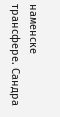наменске трансфере. Сандра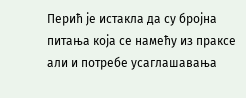Перић је истакла да су бројна питања која се намећу из праксе али и потребе усаглашавања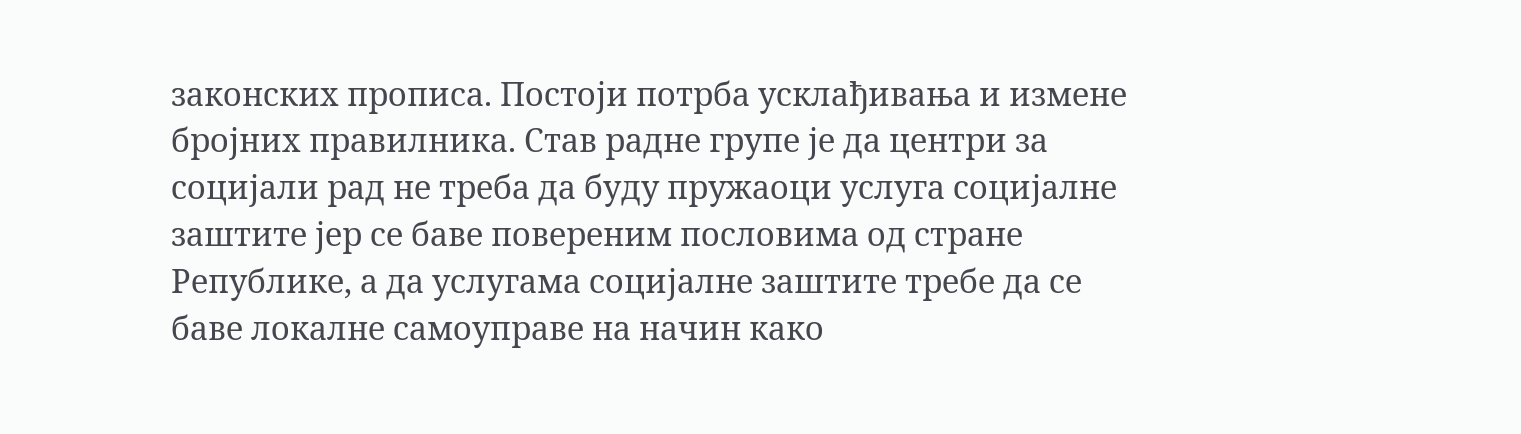законских прописа. Постоји потрба усклађивања и измене бројних правилника. Став радне групе је да центри за социјали рад не треба да буду пружаоци услуга социјалне заштите јер се баве повереним пословима од стране Републике, а да услугама социјалне заштите требе да се баве локалне самоуправе на начин како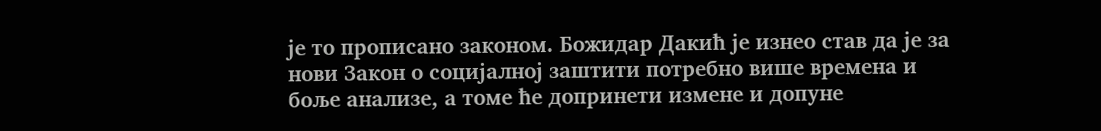је то прописано законом. Божидар Дакић је изнео став да је за нови Закон о социјалној заштити потребно више времена и боље анализе, а томе ће допринети измене и допуне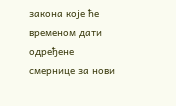закона које ће временом дати одређене смернице за нови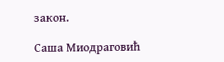закон.

Саша Миодраговић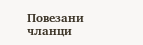Повезани чланци